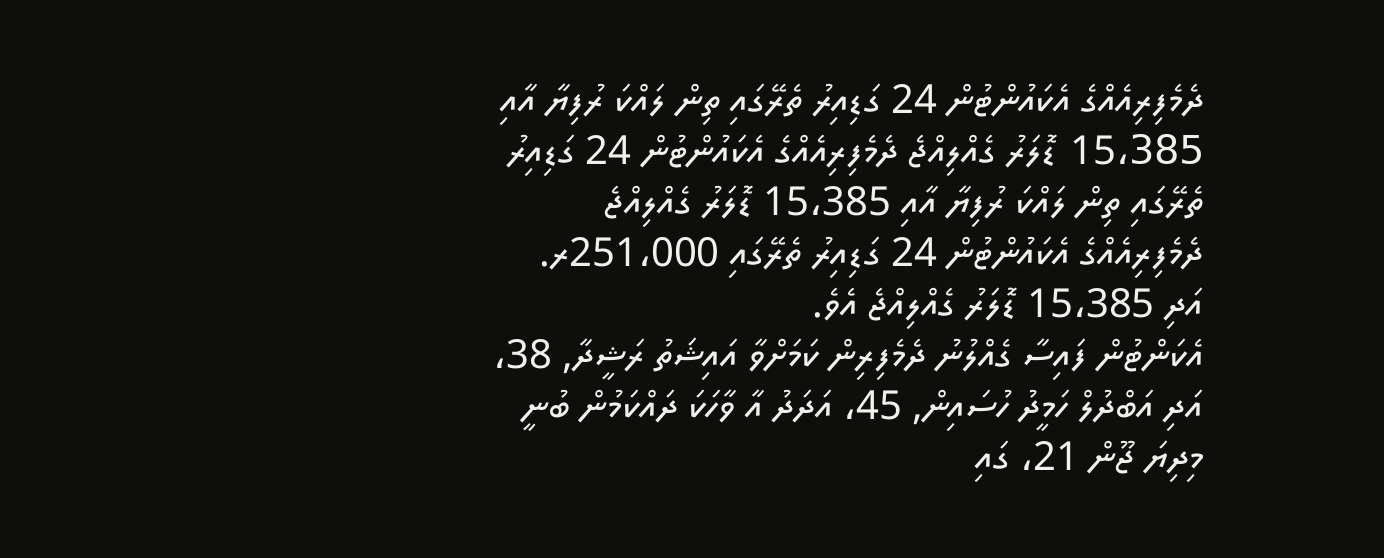ދެމެފިރިއެއްގެ އެކައުންޓުން 24 ގަޑިއިރު ތެރޭގައި ތިން ލައްކަ ރުފިޔާ އާއި 15،385 ޑޮލަރު ގެއްލިއްޖެ ދެމެފިރިއެއްގެ އެކައުންޓުން 24 ގަޑިއިރު ތެރޭގައި ތިން ލައްކަ ރުފިޔާ އާއި 15،385 ޑޮލަރު ގެއްލިއްޖެ
ދެމެފިރިއެއްގެ އެކައުންޓުން 24 ގަޑިއިރު ތެރޭގައި 251،000ރ. އަދި 15،385 ޑޮލަރު ގެއްލިއްޖެ އެވެ.
އެކަންޓުން ފައިސާ ގެއްލުނު ދެމެފިރިން ކަމަށްވާ އައިޝަތު ރަޝީދާ, 38، އަދި އަބްދުލް ހަމީދު ހުސައިން, 45، އަދަދު އާ ވާހަކަ ދައްކަމުން ބުނީ މިދިޔަ ޖޫން 21، ގައި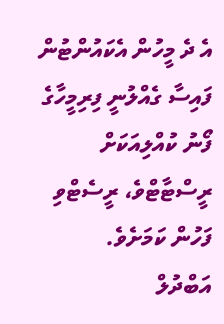އެ ދެ މީހުން އެކައުންޓުން ފައިސާ ގެއްލުނީ ފިރިމީހާގެ ފޯނު ކުއްލިއަކަށް ރީސްޓާޓްވެ، ރީސެޓްވި ފަހުން ކަމަށެވެ.
އަބްދުލް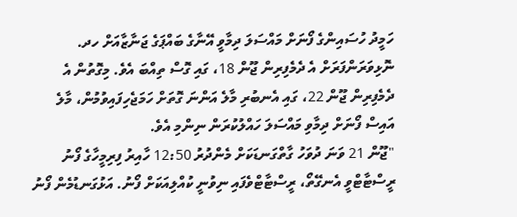ހަމީދު ހުސައިންގެ ފޯނަށް މައްސަލަ ދިމާވީ އޭނާގެ ބައްޕަގެ ޖަނާޒާއަށް ހދ. ނޮޅިވަރަންފަރަށް އެ ދެމެފިރިން ޖޫން 18، ގައި ގޮސް ތިއްބަ އެވެ. މިގޮތުން އެ ދެމެފިރިން ޖޫން 22، ގައި އެނބުރި މާލެ އަންނަ ގޮތަށް ހަމަޖެހިފައިވުމުން، މާލެ އައިސް ފޯނަށް ދިމާވި މައްސަލަ ހައްލުކުރަން ނިންމި އެވެ.
"ޖޫން 21 ވަނަ ދުވަހު ގާތްގަނޑަކަށް މެންދުރު 12:50 ހާއިރު ފިރިމީހާގެ ފޯނު ރީސްޓާޓްވީ އެނގޭތޯ، ރީސްޓާޓްވެފައި ނިވުނީ ކުއްލިއަކަށް ފޯނު. އަޅުގަނޑުމެން ފޯނު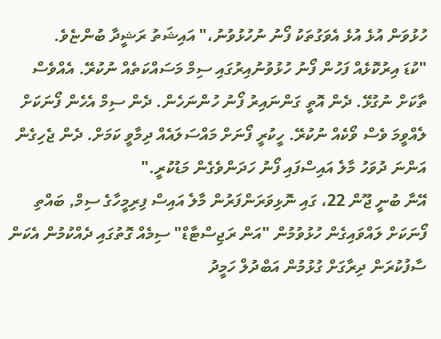ހުޅުވަން އުޅެ އުޅެ އެވަގުތަކު ފޯނު ނުހުޅުވުނު،" އައިޝަތު ރަޝީދާ ބުންޏެވެ.
"ކުޑަ އިރުކޮޅެއް ފަހުން ފޯނު ހުޅުވުނުއިރުގައި ސިމް މަސައްކަތެއް ނުކުރޭ. އެއްވެސް ތާކަށް ނުގުޅޭ. ދެން އޮތީ ގަންނައިރު ފޯނު ހުންނަހެން. ދެން ސިމް އެހެން ފޯނަކަށް ލެއްވީމަ ވެސް ވޯކެއް ނުކުރޭ. ހީކުރީ ފޯނަށް މައްސަލައެއް ދިމާވީ ކަމަށް. ދެން ޖެހިގެން އަންނަ ދުވަހު މާލެ އައިސްފައި ފޯނު ހަދަންވެގެން މަޑުކުރީ."
އޭނާ ބުނީ ޖޫން 22، ގައި ނޮޅިވަރަންފަރުން މާލެ އައިސް ފިރިމީހާގެ ސިމް, ބައްތި ފޯނަކަށް ލައްވައިގެން ހުޅުވުމުން "އަން ރަޖިސްޓާޑް" ސިމެއް ގޮތުގައި ދެއްކުމުން އެކަން ސާފުކުރަން ދިރާގަށް ގުޅުމުން އަބްދުލް ހަމީދު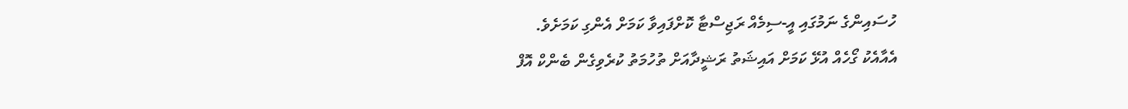ހުސައިންގެ ނަމުގައި އީ-ސިމެއް ރަޖިސްޓާ ކޮށްފައިވާ ކަމަށް އެންގި ކަމަށެވެ.
އެއާއެކު ގޯހެއް އުޅޭ ކަމަށް އައިޝަތު ރަޝީދާއަށް ތުހުމަތު ކުރެވިގެން ބެންކް އޮފް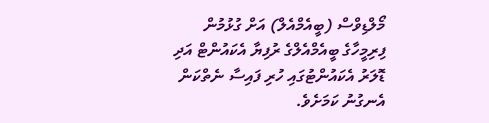މޯލްޑިވްސް (ބީއެމްއެލް) އަށް ގުޅުމުން ފިރިމީހާގެ ބީއެމްއެލްގެ ރުފިޔާ އެކައުންޓް އަދި ޑޮލަރު އެކައުންޓުގައި ހުރި ފައިސާ ނެތްކަން އެނގުނު ކަމަށެވެ.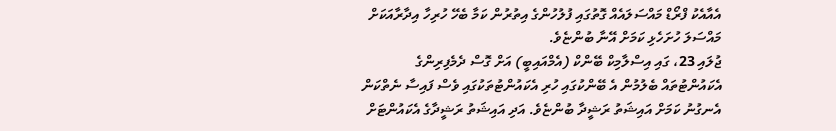އެއާއެކު ފްރޯޑް މައްސަލައެއް ގޮތުގައި ފުލުހުންގެ އިތުރުން ކަމާ ބެހޭ ހުރިހާ އިދާރާއަކަށް މައްސަލަ ހުށަހެޅި ކަމަށް އޭނާ ބުންޏެވެ.
ޖުލައި 23، ގައި އިސްލާމިކް ބޭންކް (އެމްއައިބީ) އަށް ގޮސް ދެމެފިރިންގެ އެކައުންޓުތައް ބެލުމުން އެ ބޭންކުގައި ހުރި އެކައުންޓުތަކުގައި ވެސް ފައިސާ ނެތްކަން އެނގުނު ކަމަށް އައިޝަތު ރަޝީދާ ބުންޏެވެ. އަދި އައިޝަތު ރަޝީދާގެ އެކައުންޓަށް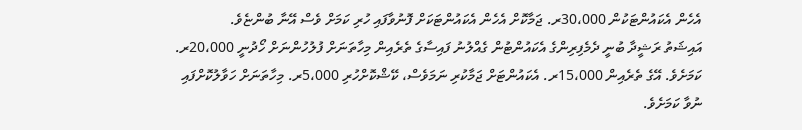އެހެން އެކައުންޓަކުން 30،000ރ. ޖަމާކޮށް އެހެން އެކައުންޓަކަށް ފޮނުވާފައި ހުރި ކަމަށް ވެސް އޭނާ ބުންޏެވެ.
އައިޝަތު ރަޝީދާ ބުނީ ދެމެފިރިންގެ އެކައުންޓުން ގެއްލުނު ފައިސާގެ ތެރެއިން މިހާތަނަށް ފުލުހުންނަށް ހޯދުނީ 20،000ރ. ކަމަށެވެ. އޭގެ ތެރެއިން 15،000ރ. އެކައުންޓަށް ޖަމާކުރި ނަމަވެސް، ކޭޝްކޮށްހުރި 5،000ރ. މިހާތަނަށް ހަވާލުކޮށްފައި ނުވާ ކަމަށެވެ.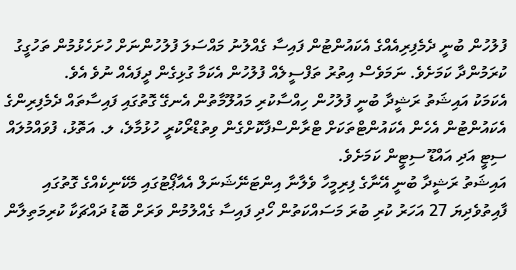ފުލުހުން ބުނީ ދެމެފިރިއެއްގެ އެކައުންޓުން ފައިސާ ގެއްލުނު މައްސަލަ ފުލުހުންނަށް ހުށަހެޅުމުން ތަހުގީގު ކުރަމުންދާ ކަމަށެވެ. ނަމަވެސް އިތުރު ތަފްސީލެއް ފުލުހުން އެކަމާ ގުޅިގެން ދީފައެއް ނުވެ އެވެ.
އެކަމަކު އައިޝަތު ރަޝީދާ ބުނީ ފުލުހުން ހިއްސާކުރި މައުލޫމާތުން އެނގޭ ގޮތުގައި ފައިސާތައް ދެމެފިރިންގެ އެކައުންޓުން އެހެން އެކައުންޓްތަކަށް ޓްރާންސްފާކޮށްގެން ވިތުޑްރޯކުރީ ހުޅުމާލެ، ލ. އަތޮޅު، ފުވައްމުލައް ސިޓީ އަދި އައްޑޫ ސިޓީން ކަމަށެވެ.
އައިޝަތު ރަޝީދާ ބުނީ އޭނާގެ ފިރިމީހާ ވެލާނާ އިންޓަނޭޝަނަލް އެއާޕޯޓުގައި މެކޭނިކެއްގެ ގޮތުގައި ފާއިތުވެދިޔަ 27 އަހަރު ކުރި ބުރަ މަސައްކަތުން ހޯދި ފައިސާ ގެއްލުމުން ވަރަށް ބޮޑު ދައްޗަކާ ކުރިމަތިލާން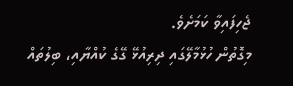ޖެހިފައިވާ ކަމަށެވެ.
މިގޮތުން ހުޅުމާލޭގައި ދިރިއުޅޭ ގޭގެ ކުއްޔާއި، ބިލުތައް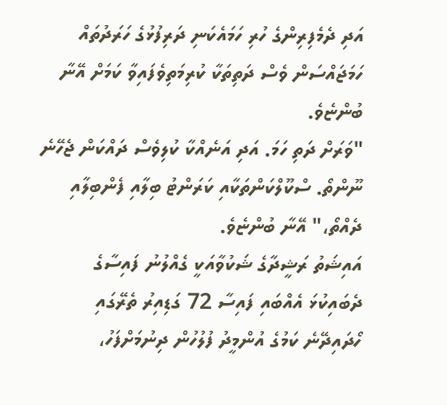އަދި ދެމެފިރިންގެ ހުރި ހަމައެކަނި ދަރިފުޅުގެ ހަރަދުތައް ހަމަޖައްސަން ވެސް ދަތިތަކާ ކުރިމަތިވެފައިވާ ކަމަށް އޭނާ ބުންޏެވެ.
"ވަރަށް ދަތި ހަމަ. އަދި އަނެއްކާ ކުލިވެސް ދައްކަން ޖެހޭނެ ނޫންތޯ. ސްކޫލްކަންތަކާއި ކަރަންޓު ބިލާއި ފެންބިލާއި ދެއްތޯ،" އޭނާ ބުންޏެވެ.
އައިޝަތު ރަޝީދާގެ ޝަކުވާއަކީ ގެއްލުނު ފައިސާގެ ދެބައިކުޅަ އެއްބައި ފައިސާ 72 ގަޑިއިރު ތެރޭގައި ހޯދައިދޭނެ ކަމުގެ އުންމީދު ފުލުހުން ދިނުމަށްފަހު،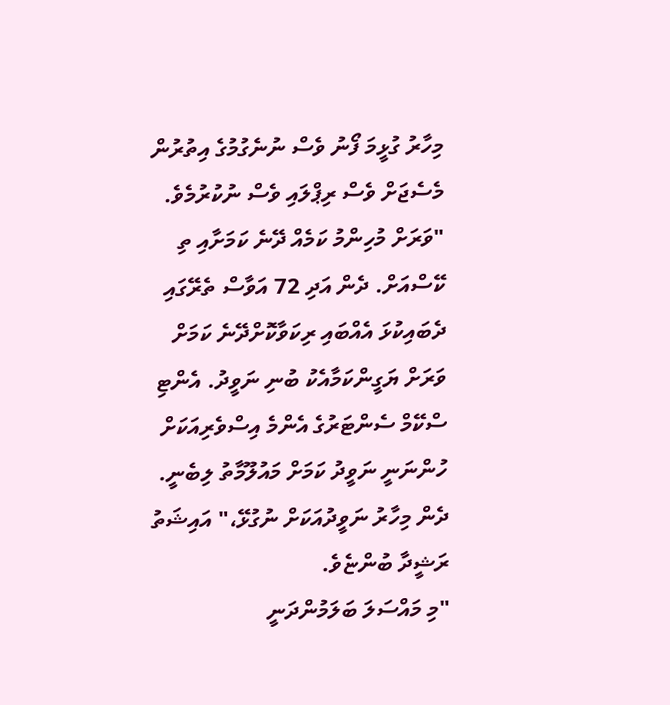މިހާރު ގުޅީމަ ފޯނު ވެސް ނުނެގުމުގެ އިތުރުން މެސެޖަށް ވެސް ރިޕްލައި ވެސް ނުކުރުމެވެ.
"ވަރަށް މުހިންމު ކަމެއް ދޭނެ ކަމަށާއި ތި ކޭސްއަށް. ދެން އަދި 72 އަވާސް ތެރޭގައި ދެބައިކުޅަ އެއްބައި ރިކަވާކޮށްދޭނެ ކަމަށް ވަރަށް ޔަގީންކަމާއެކު ބުނި ނަވީދު. އެންޓި ސްކޭމް ސެންޓަރުގެ އެންމެ އިސްވެރިއަކަށް ހުންނަނީ ނަވީދު ކަމަށް މައުލޫމާތު ލިބެނީ. ދެން މިހާރު ނަވީދުއަކަށް ނުގުޅޭ،" އައިޝަތު ރަޝީދާ ބުންޏެވެ.
"މި މައްސަލަ ބަލަމުންދަނީ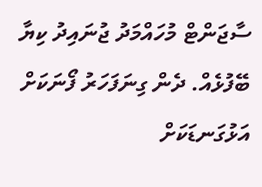ސާޖަންޓް މުހައްމަދު ޖުނައިދު ކިޔާ ބޭފުޅެއް. ދެން ގިނަފަހަރު ފޯނަކަށް އަޅުގަނޑަކަށް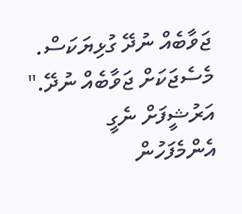ޖަވާބެއް ނުދޭ ގުޅިޔަކަސް. މެސެޖަކަށް ޖަވާބެއް ނުދޭ."
އަރުޝީފަށް ނެގީ
އެންމެފަހުން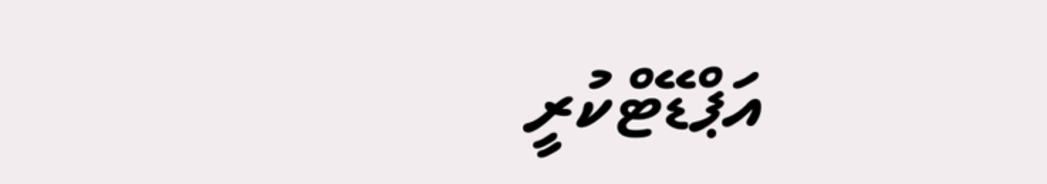އަޕްޑޭޓްކުރީ